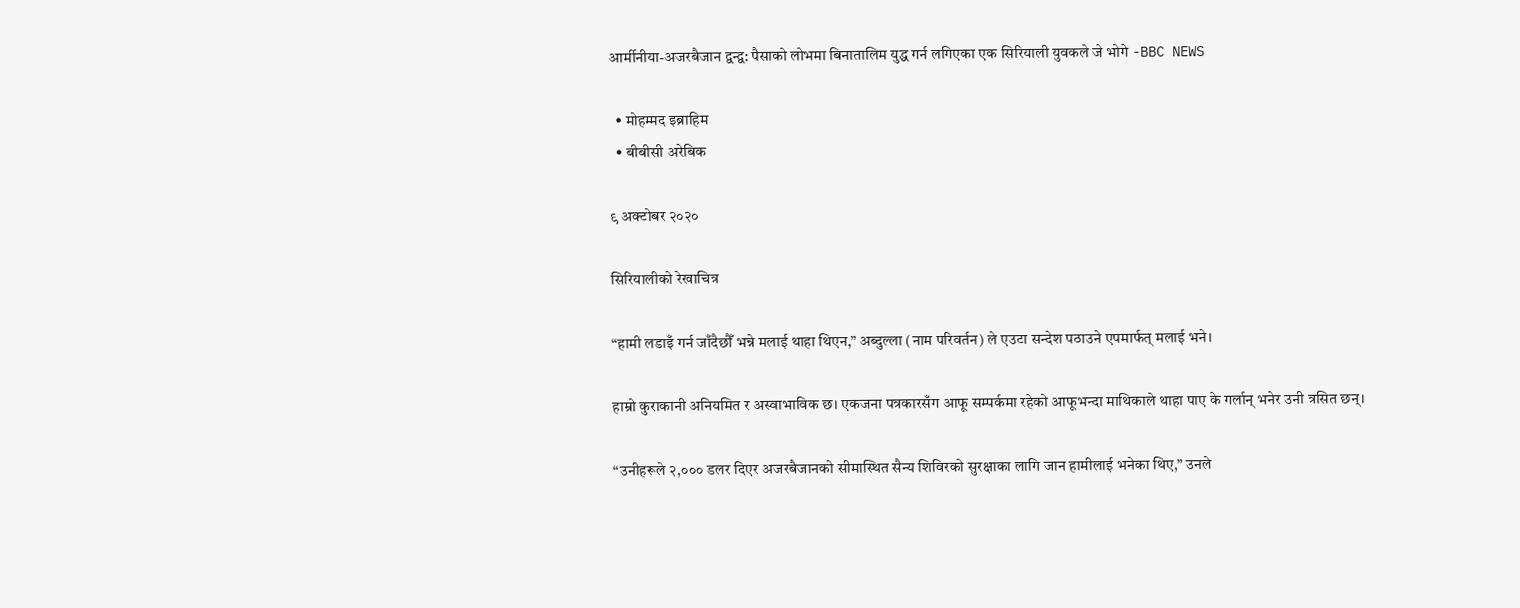आर्मीनीया-अजरबैजान द्वन्द्व: पैसाको लोभमा बिनातालिम युद्ध गर्न लगिएका एक सिरियाली युवकले जे भोगे -BBC NEWS

  • मोहम्मद इब्राहिम
  • बीबीसी अरेबिक

९ अक्टोबर २०२०

सिरियालीको रेखाचित्र

“हामी लडाइँ गर्न जाँदैछौँ भन्ने मलाई थाहा थिएन,” अब्दुल्ला (नाम परिवर्तन) ले एउटा सन्देश पठाउने एपमार्फत् मलाई भने।

हाम्रो कुराकानी अनियमित र अस्वाभाविक छ। एकजना पत्रकारसँग आफू सम्पर्कमा रहेको आफूभन्दा माथिकाले थाहा पाए के गर्लान् भनेर उनी त्रसित छन्।

“उनीहरूले २,००० डलर दिएर अजरबैजानको सीमास्थित सैन्य शिविरको सुरक्षाका लागि जान हामीलाई भनेका थिए,” उनले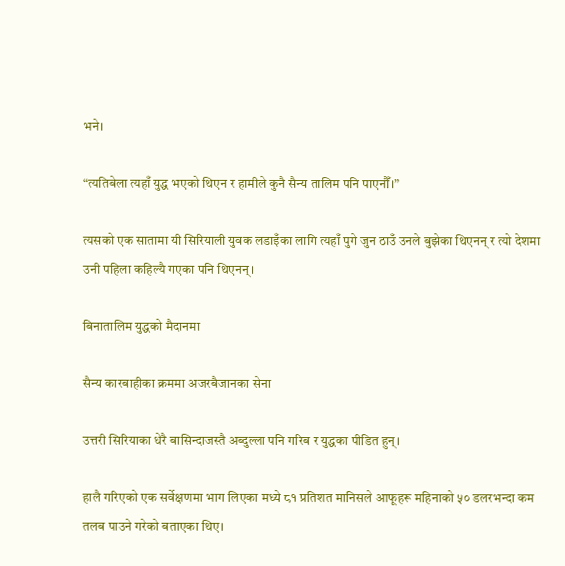भने।

“त्यतिबेला त्यहाँ युद्ध भएको थिएन र हामीले कुनै सैन्य तालिम पनि पाएनौँ।”

त्यसको एक सातामा यी सिरियाली युवक लडाइँका लागि त्यहाँ पुगे जुन ठाउँ उनले बुझेका थिएनन् र त्यो देशमा उनी पहिला कहिल्यै गएका पनि थिएनन्।

बिनातालिम युद्धको मैदानमा

सैन्य कारबाहीका क्रममा अजरबैजानका सेना

उत्तरी सिरियाका धेरै बासिन्दाजस्तै अब्दुल्ला पनि गरिब र युद्धका पीडित हुन्।

हालै गरिएको एक सर्वेक्षणमा भाग लिएका मध्ये ८१ प्रतिशत मानिसले आफूहरू महिनाको ५० डलरभन्दा कम तलब पाउने गरेको बताएका थिए।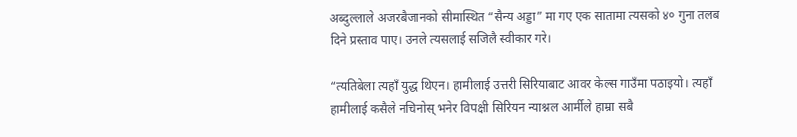अब्दुल्लाले अजरबैजानको सीमास्थित “सैन्य अड्डा” मा गए एक सातामा त्यसको ४० गुना तलब दिने प्रस्ताव पाए। उनले त्यसलाई सजिलै स्वीकार गरे।

“त्यतिबेला त्यहाँ युद्ध थिएन। हामीलाई उत्तरी सिरियाबाट आवर केल्स गाउँमा पठाइयो। त्यहाँ हामीलाई कसैले नचिनोस् भनेर विपक्षी सिरियन न्याश्नल आर्मीले हाम्रा सबै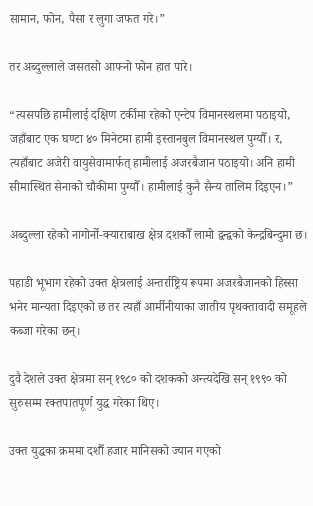सामान, फोन, पैसा र लुगा जफत गरे।”

तर अब्दुल्लाले जसतसो आफ्नो फोन हात पारे।

“त्यसपछि हामीलाई दक्षिण टर्कीमा रहेको एन्टेप विमानस्थलमा पठाइयो, जहाँबाट एक घण्टा ४० मिनेटमा हामी इस्तानबुल विमानस्थल पुग्यौँ। र, त्यहाँबाट अजेरी वायुसेवामार्फत् हामीलाई अजरबैजान पठाइयो। अनि हामी सीमास्थित सेनाको चौकीमा पुग्यौँ। हामीलाई कुनै सैन्य तालिम दिइएन।”

अब्दुल्ला रहेको नागोर्नो-क्याराबाख क्षेत्र दशकौँ लामो द्वन्द्वको केन्द्रबिन्दुमा छ।

पहाडी भूभाग रहेको उक्त क्षेत्रलाई अन्तर्राष्ट्रिय रूपमा अजरबैजानको हिस्सा भनेर मान्यता दिइएको छ तर त्यहाँ आर्मीनीयाका जातीय पृथक्तावादी समूहले कब्जा गरेका छन्।

दुवै देशले उक्त क्षेत्रमा सन् १९८० को दशकको अन्त्यदेखि सन् १९९० को सुरुसम्म रक्तपातपूर्ण युद्ध गरेका थिए।

उक्त युद्धका क्रममा दशौँ हजार मानिसको ज्यान गएको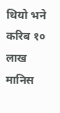थियो भने करिब १० लाख मानिस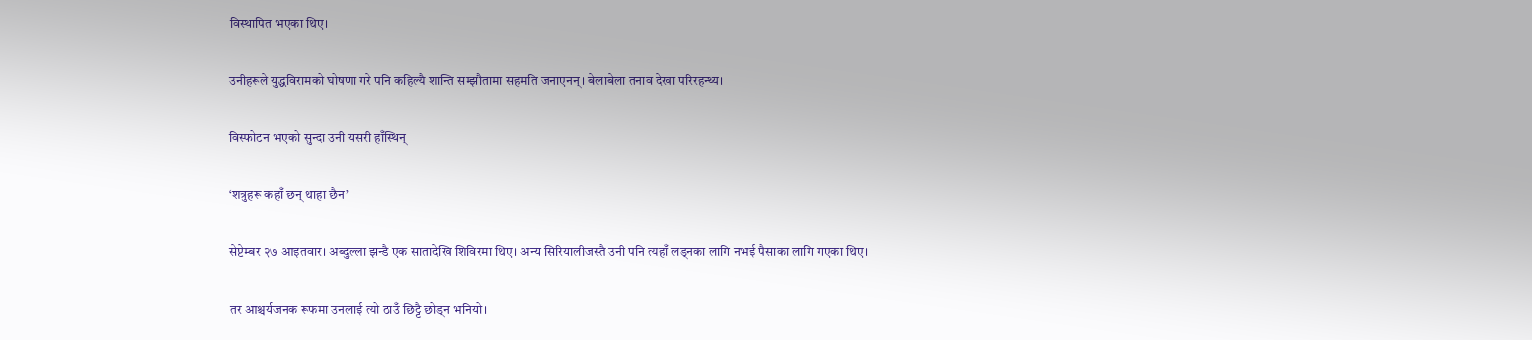विस्थापित भएका थिए।

उनीहरूले युद्धविरामको घोषणा गरे पनि कहिल्यै शान्ति सम्झौतामा सहमति जनाएनन्। बेलाबेला तनाव देखा परिरहन्थ्य।

विस्फोटन भएको सुन्दा उनी यसरी हाँस्थिन्

‘शत्रुहरू कहाँ छन् थाहा छैन’

सेप्टेम्बर २७ आइतवार। अब्दुल्ला झन्डै एक सातादेखि शिविरमा थिए। अन्य सिरियालीजस्तै उनी पनि त्यहाँ लड्नका लागि नभई पैसाका लागि गएका थिए।

तर आश्चर्यजनक रूफमा उनलाई त्यो ठाउँ छिट्टै छोड्न भनियो।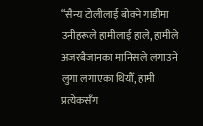“सैन्य टोलीलाई बोक्ने गाडीमा उनीहरूले हामीलाई हाले, हामीले अजरबैजानका मानिसले लगाउने लुगा लगाएका थियौँ, हामी प्रत्येकसँग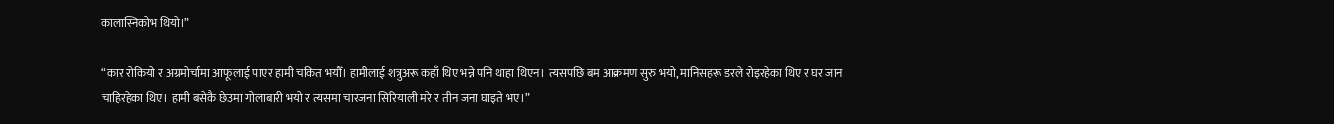कालास्निकोभ थियो।”

“कार रोकियो र अग्रमोर्चामा आफूलाई पाएर हामी चकित भयौँ। हामीलाई शत्रुअरू कहाँ थिए भन्ने पनि थाहा थिएन। त्यसपछि बम आक्रमण सुरु भयो, मानिसहरू डरले रोइरहेका थिए र घर जान चाहिरहेका थिए। हामी बसेकै छेउमा गोलाबारी भयो र त्यसमा चारजना सिरियाली मरे र तीन जना घाइते भए।”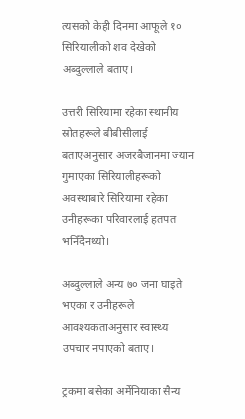त्यसको केही दिनमा आफूले १० सिरियालीको शव देखेको अब्दुल्लाले बताए।

उत्तरी सिरियामा रहेका स्थानीय स्रोतहरूले बीबीसीलाई बताएअनुसार अजरबैजानमा ज्यान गुमाएका सिरियालीहरूको अवस्थाबारे सिरियामा रहेका उनीहरूका परिवारलाई हतपत भनिँदैनथ्यो।

अब्दुल्लाले अन्य ७० जना घाइते भएका र उनीहरूले आवश्यकताअनुसार स्वास्थ्य उपचार नपाएको बताए।

ट्रकमा बसेका अर्मेनियाका सैन्य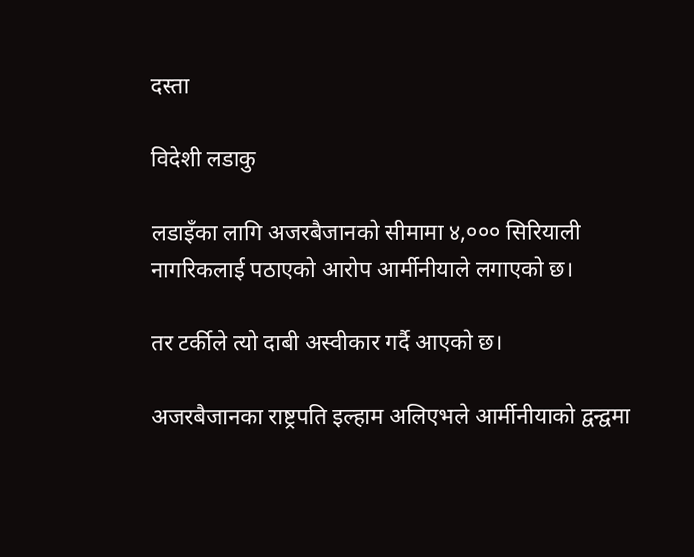दस्ता

विदेशी लडाकु

लडाइँका लागि अजरबैजानको सीमामा ४,००० सिरियाली नागरिकलाई पठाएको आरोप आर्मीनीयाले लगाएको छ।

तर टर्कीले त्यो दाबी अस्वीकार गर्दै आएको छ।

अजरबैजानका राष्ट्रपति इल्हाम अलिएभले आर्मीनीयाको द्वन्द्वमा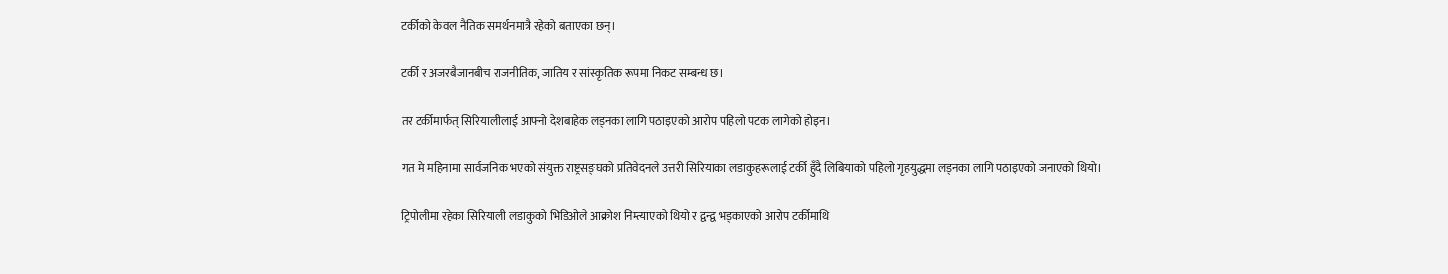टर्कीको केवल नैतिक समर्थनमात्रै रहेको बताएका छन्।

टर्की र अजरबैजानबीच राजनीतिक, जातिय र सांस्कृतिक रूपमा निकट सम्बन्ध छ।

तर टर्कीमार्फत् सिरियालीलाई आफ्नो देशबाहेक लड्नका लागि पठाइएको आरोप पहिलो पटक लागेको होइन।

गत मे महिनामा सार्वजनिक भएको संयुक्त राष्ट्रसङ्घको प्रतिवेदनले उत्तरी सिरियाका लडाकुहरूलाई टर्की हुँदै लिबियाको पहिलो गृहयुद्धमा लड्नका लागि पठाइएको जनाएको थियो।

ट्रिपोलीमा रहेका सिरियाली लडाकुको भिडिओले आक्रोश निम्त्याएको थियो र द्वन्द्व भड्काएको आरोप टर्कीमाथि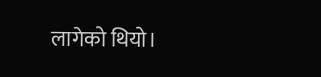लागेको थियो।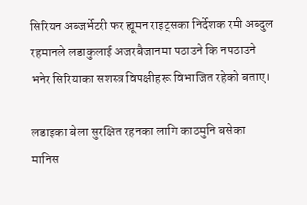सिरियन अब्जर्भेटरी फर ह्यूमन राइट्सका निर्देशक रमी अब्दुल रहमानले लडाकुलाई अजरबैजानमा पठाउने कि नपठाउने भनेर सिरियाका सशस्त्र विपक्षीहरू विभाजित रहेको बताए।

लडाइका बेला सुरक्षित रहनका लागि काठमुनि बसेका मानिस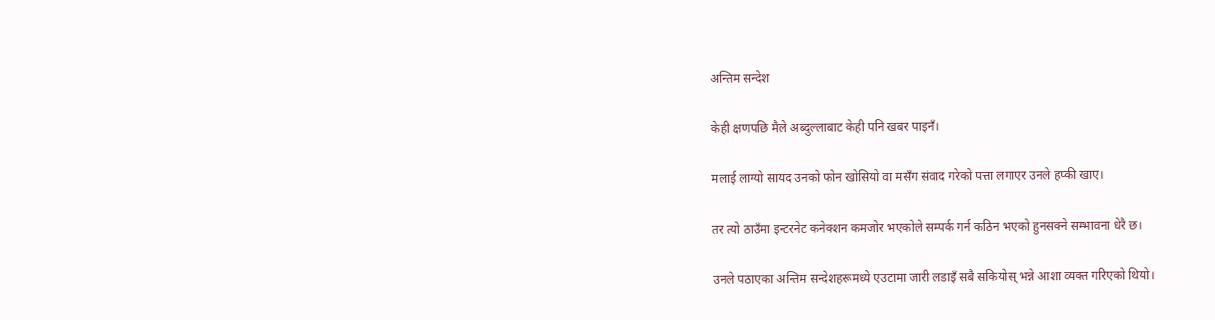अन्तिम सन्देश

केही क्षणपछि मैले अब्दुल्लाबाट केही पनि खबर पाइनँ।

मलाई लाग्यो सायद उनको फोन खोसियो वा मसँग संवाद गरेको पत्ता लगाएर उनले हप्की खाए।

तर त्यो ठाउँमा इन्टरनेट कनेक्शन कमजोर भएकोले सम्पर्क गर्न कठिन भएको हुनसक्ने सम्भावना धेरै छ।

उनले पठाएका अन्तिम सन्देशहरूमध्ये एउटामा जारी लडाइँ सबै सकियोस् भन्ने आशा व्यक्त गरिएको थियो।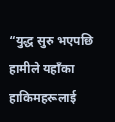“युद्ध सुरु भएपछि हामीले यहाँका हाकिमहरूलाई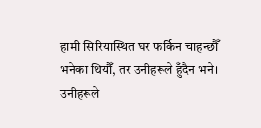हामी सिरियास्थित घर फर्किन चाहन्छौँ भनेका थियौँ, तर उनीहरूले हुँदैन भने। उनीहरूले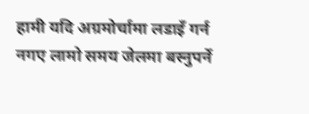हामी यदि अग्रमोर्चामा लडाइँ गर्न नगए लामो समय जेलमा बस्नुपर्ने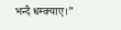भन्दै धम्क्याए।”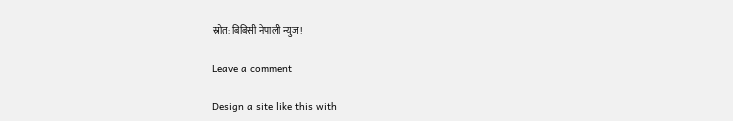स्रोत: बिबिसी नेपाली न्युज !

Leave a comment

Design a site like this with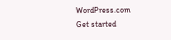WordPress.com
Get started